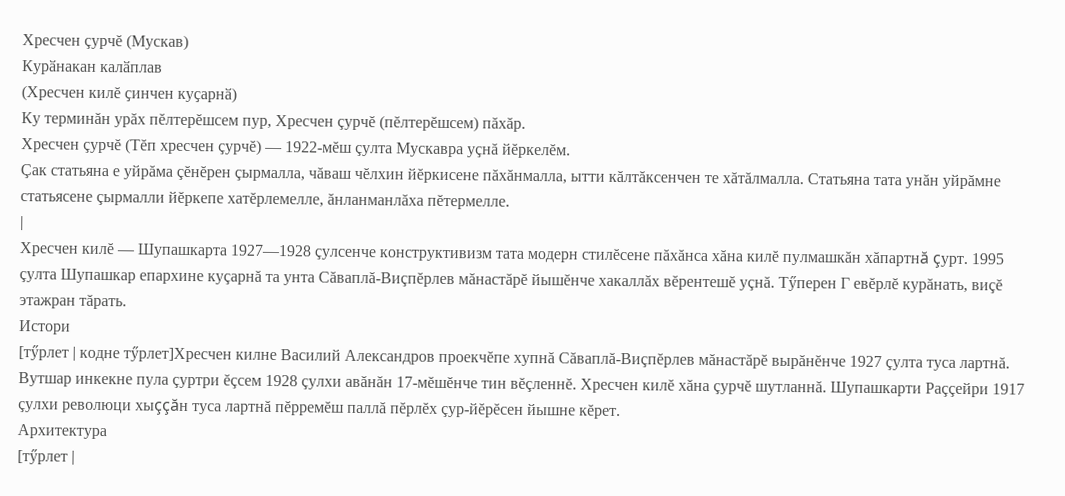Хресчен çурчĕ (Мускав)
Курӑнакан калӑплав
(Хресчен килĕ ҫинчен куҫарнӑ)
Ку терминăн урăх пĕлтерĕшсем пур, Хресчен çурчĕ (пĕлтерĕшсем) пăхăр.
Хресчен çурчĕ (Тĕп хресчен çурчĕ) — 1922-мĕш çулта Мускавра уçнă йĕркелĕм.
Çак статьяна е уйрăма çĕнĕрен çырмалла, чăваш чĕлхин йĕркисене пăхăнмалла, ытти кăлтăксенчен те хăтăлмалла. Статьяна тата унăн уйрăмне статьясене çырмалли йĕркепе хатĕрлемелле, ăнланманлăха пĕтермелле.
|
Хресчен килĕ ― Шупашкарта 1927―1928 çулсенче конструктивизм тата модерн стилĕсене пăхăнса хăна килĕ пулмашкăн хăпартнă çурт. 1995 çулта Шупашкар епархине куçарнă та унта Сăваплă-Виçпĕрлев мăнастăрĕ йышĕнче хакаллăх вĕрентешĕ уçнă. Тӳперен Г евĕрлĕ курăнать, виçĕ этажран тăрать.
Истори
[тӳрлет | кодне тӳрлет]Хресчен килне Василий Александров проекчĕпе хупнă Сăваплă-Виçпĕрлев мăнастăрĕ вырăнĕнче 1927 çулта туса лартнă. Вутшар инкекне пула çуртри ĕçсем 1928 çулхи авăнăн 17-мĕшĕнче тин вĕçленнĕ. Хресчен килĕ хăна çурчĕ шутланнă. Шупашкарти Раççейри 1917 çулхи революци хыççăн туса лартнă пĕрремĕш паллă пĕрлĕх çур-йĕрĕсен йышне кĕрет.
Архитектура
[тӳрлет |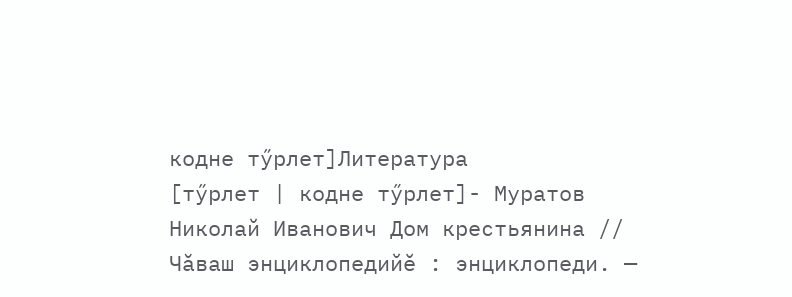кодне тӳрлет]Литература
[тӳрлет | кодне тӳрлет]- Муратов Николай Иванович Дом крестьянина // Чăваш энциклопедийĕ : энциклопеди. —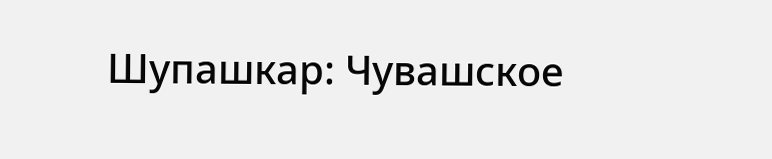Шупашкар: Чувашское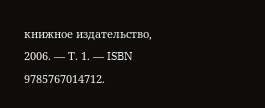книжное издательство, 2006. — Т. 1. — ISBN 9785767014712.